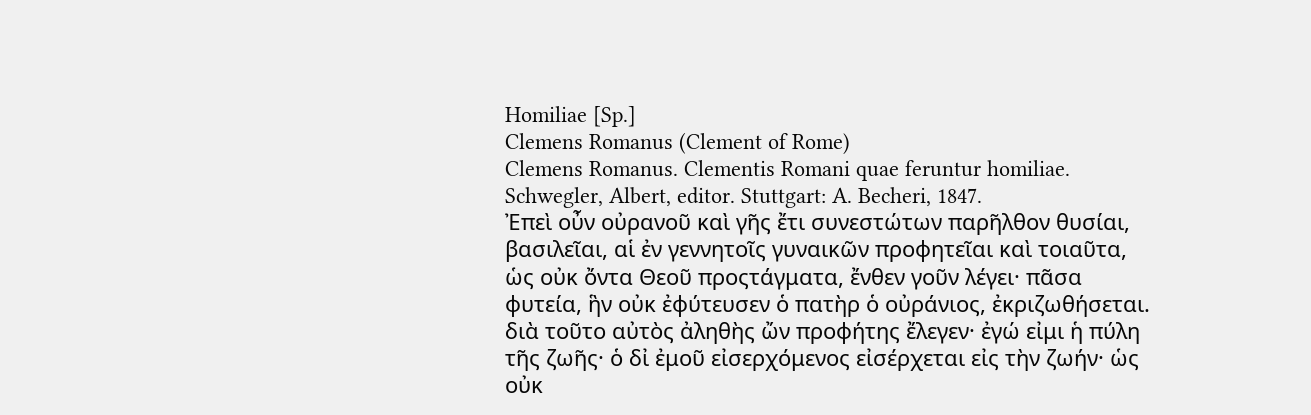Homiliae [Sp.]
Clemens Romanus (Clement of Rome)
Clemens Romanus. Clementis Romani quae feruntur homiliae. Schwegler, Albert, editor. Stuttgart: A. Becheri, 1847.
Ἐπεὶ οὖν οὐρανοῦ καὶ γῆς ἔτι συνεστώτων παρῆλθον θυσίαι, βασιλεῖαι, αἱ ἐν γεννητοῖς γυναικῶν προφητεῖαι καὶ τοιαῦτα, ὡς οὐκ ὄντα Θεοῦ προςτάγματα, ἔνθεν γοῦν λέγει· πᾶσα φυτεία, ἣν οὐκ ἐφύτευσεν ὁ πατὴρ ὁ οὐράνιος, ἐκριζωθήσεται. διὰ τοῦτο αὐτὸς ἀληθὴς ὤν προφήτης ἔλεγεν· ἐγώ εἰμι ἡ πύλη τῆς ζωῆς· ὁ δἰ ἐμοῦ εἰσερχόμενος εἰσέρχεται εἰς τὴν ζωήν· ὡς οὐκ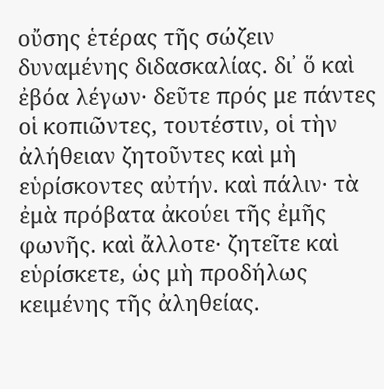οὔσης ἑτέρας τῆς σώζειν δυναμένης διδασκαλίας. δι᾽ ὅ καὶ ἐβόα λέγων· δεῦτε πρός με πάντες οἱ κοπιῶντες, τουτέστιν, οἱ τὴν ἀλήθειαν ζητοῦντες καὶ μὴ εὑρίσκοντες αὐτήν. καὶ πάλιν· τὰ ἐμὰ πρόβατα ἀκούει τῆς ἐμῆς φωνῆς. καὶ ἄλλοτε· ζητεῖτε καὶ εὑρίσκετε, ὡς μὴ προδήλως κειμένης τῆς ἀληθείας.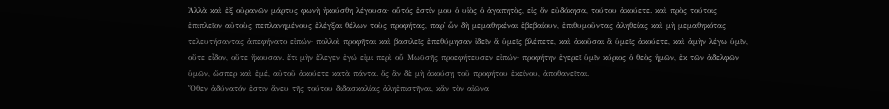Ἀλλὰ καὶ ἐξ οὐρανῶν μάρτυς φωνὴ ἠκούσθη λέγουσα· οὗτός ἐστίν μου ὁ υἱὸς ὁ ἀγαπητὸς, εἰς ὅν εὐδόκησα, τούτου ἀκούετε. καὶ πρὸς τούτοις ἐπιπλεῖον αὐτοὺς πεπλανημένους ἐλέγξαι θέλων τοὺς προφήτας, παρ᾽ ὧν δὴ μεμαθηκέναι ἐβεβαίουν, ἐπιθυμοῦντας ἀληθείας καὶ μὴ μεμαθηκότας τελευτήσαντας ἀπεφήνατο εἰπών· πολλοὶ προφῆται καὶ βασιλεῖς ἐπεθύμησαν ἰδεῖν ἅ ὑμεῖς βλέπετε, καὶ ἀκοῦσαι ἃ ὑμεῖς ἀκούετε, καὶ ἀμὴν λέγω ὑμῖν, οὔτε εἶδον, οὔτε ἤκουσαν. ἔτι μὴν ἔλεγεν ἐγώ εἰμι περὶ οὗ Μωϋσῆς προεφήτευσεν εἰπών· προφήτην ἐγερεῖ ὑμῖν κύριος ὁ θεὸς ἡμῶν, ἐκ τῶν ἀδελφῶν ὑμῶν, ὥσπερ καὶ ἐμέ, αὐτοῦ ἀκούετε κατὰ πάντα. ὅς ἂν δὲ μὴ ἀκούσῃ τοῦ προφήτου ἐκείνου, ἀποθανεῖται.
Ὅθεν ἀδύνατόν ἐστιν ἄνευ τῆς τούτου διδασκαλίας ἀληἐπιστῆναι, κἄν τὸν αἰῶνα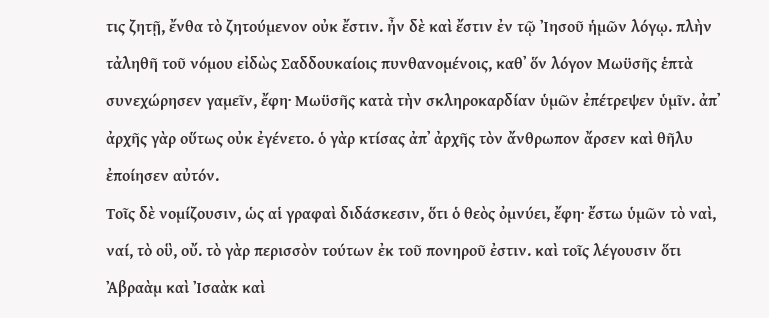τις ζητῇ, ἔνθα τὸ ζητούμενον οὐκ ἔστιν. ἦν δὲ καὶ ἔστιν ἐν τῷ Ἰησοῦ ἡμῶν λόγῳ. πλὴν τἀληθῆ τοῦ νόμου εἰδὼς Σαδδουκαίοις πυνθανομένοις, καθ᾽ ὅν λόγον Μωϋσῆς ἑπτὰ συνεχώρησεν γαμεῖν, ἔφη· Μωϋσῆς κατὰ τὴν σκληροκαρδίαν ὑμῶν ἐπέτρεψεν ὑμῖν. ἀπ᾽ ἀρχῆς γὰρ οὕτως οὐκ ἐγένετο. ὁ γὰρ κτίσας ἀπ᾽ ἀρχῆς τὸν ἄνθρωπον ἄρσεν καὶ θῆλυ ἐποίησεν αὐτόν.
Τοῖς δὲ νομίζουσιν, ὡς αἱ γραφαὶ διδάσκεσιν, ὅτι ὁ θεὸς ὀμνύει, ἔφη· ἔστω ὑμῶν τὸ ναὶ, ναί, τὸ οὓ, οὔ. τὸ γὰρ περισσὸν τούτων ἐκ τοῦ πονηροῦ ἐστιν. καὶ τοῖς λέγουσιν ὅτι Ἀβραὰμ καὶ Ἰσαὰκ καὶ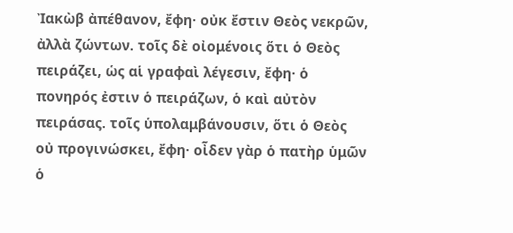Ἰακὼβ ἀπέθανον, ἔφη· οὐκ ἔστιν Θεὸς νεκρῶν, ἀλλὰ ζώντων. τοῖς δὲ οἰομένοις ὅτι ὁ Θεὸς πειράζει, ὡς αἱ γραφαὶ λέγεσιν, ἔφη· ὁ πονηρός ἐστιν ὁ πειράζων, ὁ καὶ αὐτὸν πειράσας. τοῖς ὑπολαμβάνουσιν, ὅτι ὁ Θεὸς οὐ προγινώσκει, ἔφη· οἶδεν γὰρ ὁ πατὴρ ὑμῶν ὁ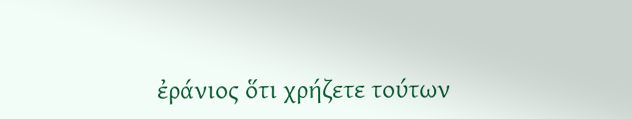ἐράνιος ὅτι χρήζετε τούτων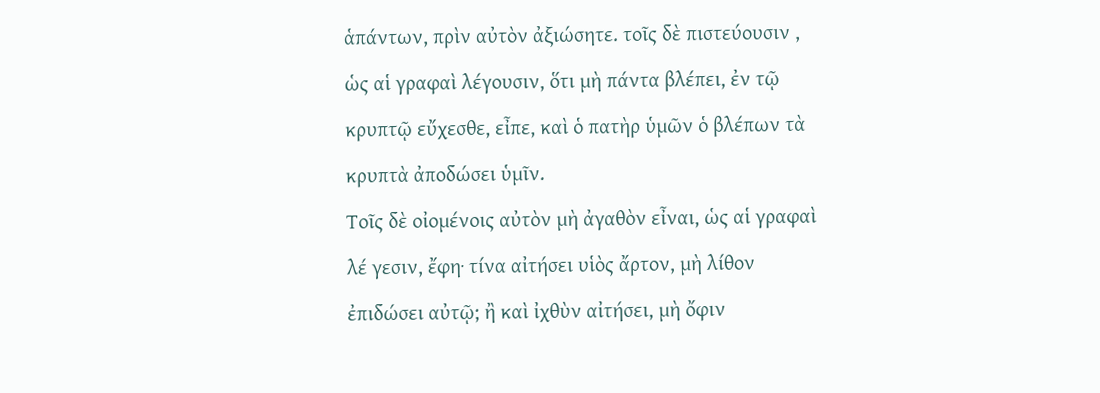ἁπάντων, πρὶν αὐτὸν ἀξιώσητε. τοῖς δὲ πιστεύουσιν , ὡς αἱ γραφαὶ λέγουσιν, ὅτι μὴ πάντα βλέπει, ἐν τῷ κρυπτῷ εὔχεσθε, εἶπε, καὶ ὁ πατὴρ ὑμῶν ὁ βλέπων τὰ κρυπτὰ ἀποδώσει ὑμῖν.
Τοῖς δὲ οἰομένοις αὐτὸν μὴ ἀγαθὸν εἶναι, ὡς αἱ γραφαὶ λέ γεσιν, ἔφη· τίνα αἰτήσει υἱὸς ἄρτον, μὴ λίθον ἐπιδώσει αὐτῷ; ἢ καὶ ἰχθὺν αἰτήσει, μὴ ὄφιν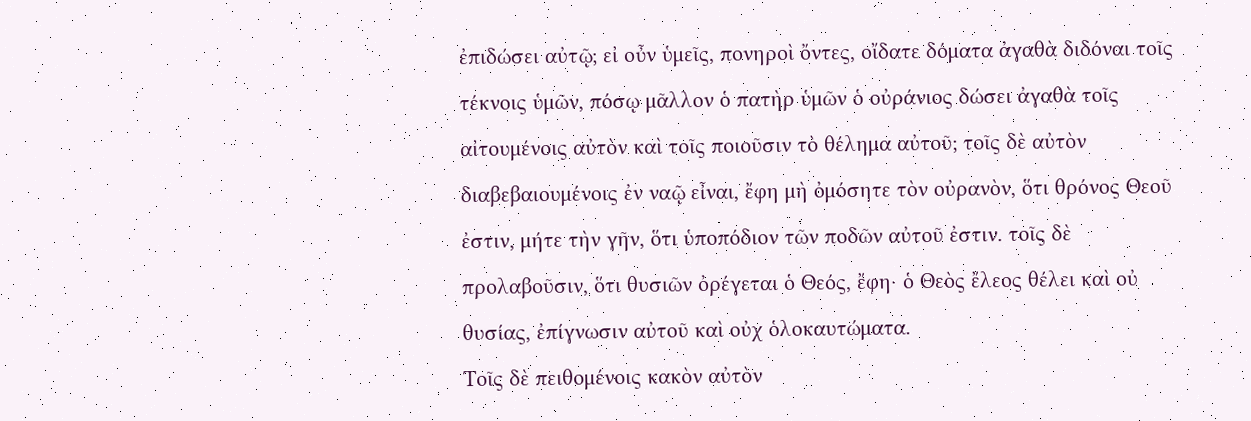ἐπιδώσει αὐτῷ; εἰ οὖν ὑμεῖς, πονηροὶ ὄντες, οἴδατε δόματα ἀγαθὰ διδόναι τοῖς τέκνοις ὑμῶν, πόσῳ μᾶλλον ὁ πατὴρ ὑμῶν ὁ οὐράνιος δώσει ἀγαθὰ τοῖς αἰτουμένοις αὐτὸν καὶ τοῖς ποιοῦσιν τὸ θέλημα αὐτοῦ; τοῖς δὲ αὐτὸν διαβεβαιουμένοις ἐν ναῷ εἶναι, ἔφη μὴ ὀμόσητε τὸν οὐρανὸν, ὅτι θρόνος Θεοῦ ἐστιν, μήτε τὴν γῆν, ὅτι ὑποπόδιον τῶν ποδῶν αὐτοῦ ἐστιν. τοῖς δὲ προλαβοῦσιν, ὅτι θυσιῶν ὀρέγεται ὁ Θεός, ἔφη· ὁ Θεὸς ἔλεος θέλει καὶ οὐ θυσίας, ἐπίγνωσιν αὐτοῦ καὶ οὐχ ὁλοκαυτώματα.
Τοῖς δὲ πειθομένοις κακὸν αὐτὸν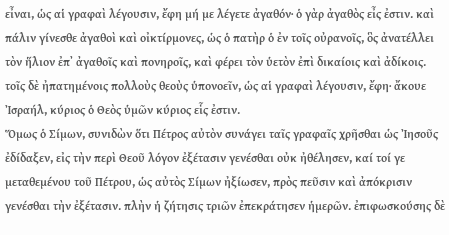εἶναι, ὡς αἱ γραφαὶ λέγουσιν, ἔφη μή με λέγετε ἀγαθόν· ὁ γὰρ ἀγαθὸς εἶς ἐστιν. καὶ πάλιν γίνεσθε ἀγαθοὶ καὶ οἰκτίρμονες, ὡς ὁ πατὴρ ὁ ἐν τοῖς οὐρανοῖς, ὃς ἀνατέλλει τὸν ἥλιον ἐπ᾽ ἀγαθοῖς καὶ πονηροῖς, καὶ φέρει τὸν ὑετὸν ἐπὶ δικαίοις καὶ ἀδίκοις. τοῖς δὲ ἠπατημένοις πολλοὺς θεοὺς ὑπονοεῖν, ὡς αἱ γραφαὶ λέγουσιν, ἔφη· ἄκουε Ἰσραήλ, κύριος ὁ Θεὸς ὑμῶν κύριος εἷς ἐστιν.
Ὅμως ὁ Σίμων, συνιδὼν ὅτι Πέτρος αὐτὸν συνάγει ταῖς γραφαῖς χρῆσθαι ὡς Ἰησοῦς ἐδίδαξεν, εἰς τὴν περὶ Θεοῦ λόγον ἐξέτασιν γενέσθαι οὐκ ἠθέλησεν, καί τοί γε μεταθεμένου τοῦ Πέτρου, ὡς αὐτὸς Σίμων ἠξίωσεν, πρὸς πεῦσιν καὶ ἀπόκρισιν γενέσθαι τὴν ἐξέτασιν. πλὴν ἡ ζήτησις τριῶν ἐπεκράτησεν ἡμερῶν. ἐπιφωσκούσης δὲ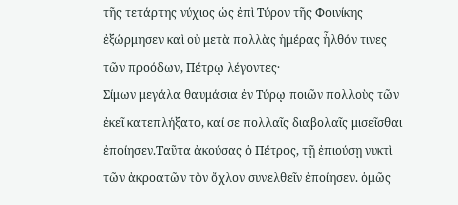τῆς τετάρτης νύχιος ὡς ἐπὶ Τύρον τῆς Φοινίκης ἐξώρμησεν καὶ οὐ μετὰ πολλὰς ἡμέρας ἦλθόν τινες τῶν προόδων, Πέτρῳ λέγοντες·
Σίμων μεγάλα θαυμάσια ἐν Τύρῳ ποιῶν πολλοὺς τῶν ἐκεῖ κατεπλήξατο, καί σε πολλαῖς διαβολαῖς μισεῖσθαι ἐποίησεν.Ταῦτα ἀκούσας ὁ Πέτρος, τῇ ἐπιούσῃ νυκτὶ τῶν ἀκροατῶν τὸν ὄχλον συνελθεῖν ἐποίησεν. ὁμῶς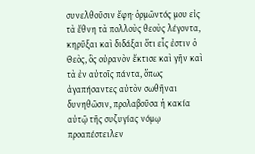συνελθοῦσιν ἔφη· ὁρμῶντός μου εἰς τὰ ἔθνη τὰ πολλοὺς θεοὺς λέγοντα, κηρῦξαι καὶ διδάξαι ὅτι εἷς ἐστιν ὁ Θεὸς, ὃς οὐρανὸν ἔκτισε καὶ γῆν καὶ τὰ ἐν αὐτοῖς πάντα, ὅπως ἀγαπήσαντες αὐτὸν σωθῆναι δυνηθῶσιν, προλαβοῦσα ἡ κακία αὐτῷ τῆς συζυγίας νόμῳ προαπέστειλεν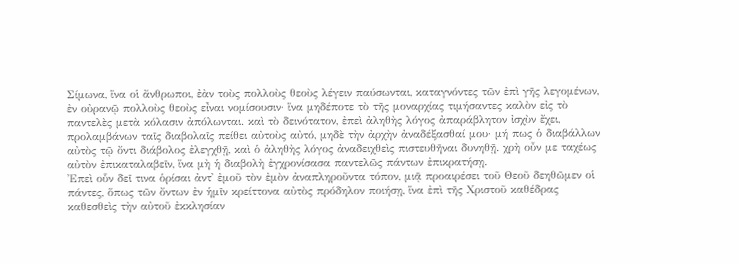Σίμωνα, ἵνα οἱ ἄνθρωποι, ἐὰν τοὺς πολλοὺς θεοὺς λέγειν παύσωνται, καταγνόντες τῶν ἐπὶ γῆς λεγομένων, ἐν οὐρανῷ πολλοὺς θεοὺς εἶναι νομίσουσιν· ἵνα μηδέποτε τὸ τῆς μοναρχίας τιμήσαντες καλὸν εἰς τὸ παντελὲς μετὰ κόλασιν ἀπόλωνται. καὶ τὸ δεινότατον, ἐπεὶ ἀληθὴς λόγος ἀπαράβλητον ἰσχὺν ἔχει, προλαμβάνων ταῖς διαβολαῖς πείθει αὐτοὺς αὐτό, μηδὲ τὴν ἀρχὴν ἀναδέξασθαί μου· μή πως ὁ διαβάλλων αὐτὸς τῷ ὄντι διάβολος ἐλεγχθῇ, καὶ ὁ ἀληθὴς λόγος ἀναδειχθεὶς πιστευθῆναι δυνηθῇ. χρὴ οὖν με ταχέως αὐτὸν ἐπικαταλαβεῖν, ἵνα μὴ ἡ διαβολὴ ἐγχρονίσασα παντελῶς πάντων ἐπικρατήσῃ.
Ἐπεὶ οὗν δεῖ τινα ὁρίσαι ἀντ᾽ ἐμοῦ τὸν ἐμὸν ἀναπληροῦντα τόπον, μιᾷ προαιρέσει τοῦ Θεοῦ δεηθῶμεν οἱ πάντες, ὅπως τῶν ὄντων ἐν ἡμῖν κρείττονα αὐτὸς πρόδηλον ποιήσῃ, ἵνα ἐπὶ τῆς Χριστοῦ καθέδρας καθεσθεὶς τὴν αὐτοῦ ἐκκλησίαν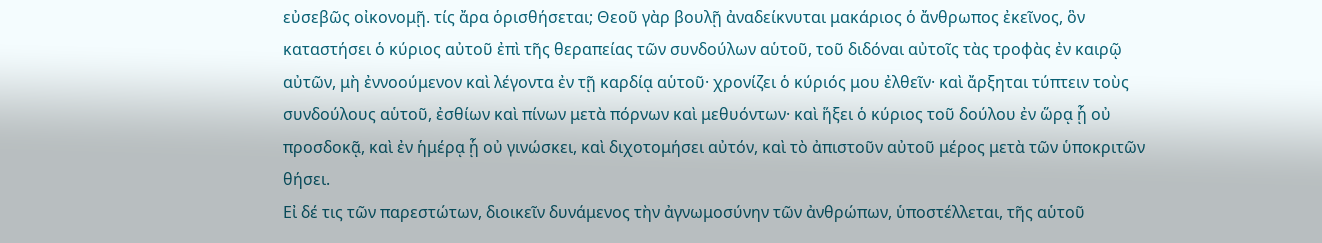εὐσεβῶς οἰκονομῇ. τίς ἄρα ὁρισθήσεται; Θεοῦ γὰρ βουλῇ ἀναδείκνυται μακάριος ὁ ἄνθρωπος ἐκεῖνος, ὃν καταστήσει ὁ κύριος αὐτοῦ ἐπὶ τῆς θεραπείας τῶν συνδούλων αὑτοῦ, τοῦ διδόναι αὐτοῖς τὰς τροφὰς ἐν καιρῷ αὐτῶν, μὴ ἐννοούμενον καὶ λέγοντα ἐν τῇ καρδίᾳ αὑτοῦ· χρονίζει ὁ κύριός μου ἐλθεῖν· καὶ ἄρξηται τύπτειν τοὺς συνδούλους αὑτοῦ, ἐσθίων καὶ πίνων μετὰ πόρνων καὶ μεθυόντων· καὶ ἥξει ὁ κύριος τοῦ δούλου ἐν ὥρᾳ ᾗ οὐ προσδοκᾷ, καὶ ἐν ἡμέρᾳ ᾗ οὐ γινώσκει, καὶ διχοτομήσει αὐτόν, καὶ τὸ ἀπιστοῦν αὐτοῦ μέρος μετὰ τῶν ὑποκριτῶν θήσει.
Εἰ δέ τις τῶν παρεστώτων, διοικεῖν δυνάμενος τὴν ἀγνωμοσύνην τῶν ἀνθρώπων, ὑποστέλλεται, τῆς αὑτοῦ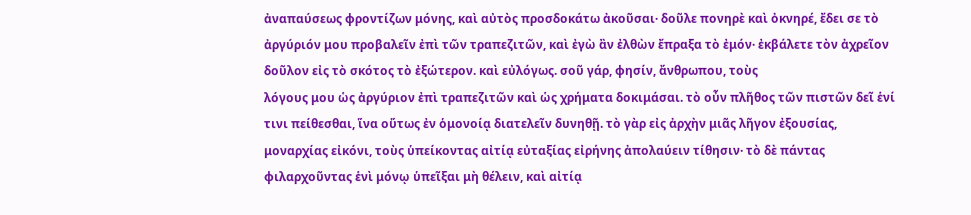ἀναπαύσεως φροντίζων μόνης, καὶ αὐτὸς προσδοκάτω ἀκοῦσαι· δοῦλε πονηρὲ καὶ ὀκνηρέ, ἔδει σε τὸ ἀργύριόν μου προβαλεῖν ἐπὶ τῶν τραπεζιτῶν, καὶ ἐγὼ ἂν ἐλθὼν ἔπραξα τὸ ἐμόν· ἐκβάλετε τὸν ἀχρεῖον δοῦλον εἰς τὸ σκότος τὸ ἐξώτερον. καὶ εὐλόγως. σοῦ γάρ, φησίν, ἄνθρωπου, τοὺς
λόγους μου ὡς ἀργύριον ἐπὶ τραπεζιτῶν καὶ ὡς χρήματα δοκιμάσαι. τὸ οὖν πλῆθος τῶν πιστῶν δεῖ ἑνί τινι πείθεσθαι, ἵνα οὕτως ἐν ὁμονοίᾳ διατελεῖν δυνηθῇ. τὸ γὰρ εἰς ἀρχὴν μιᾶς λῆγον ἐξουσίας, μοναρχίας εἰκόνι, τοὺς ὑπείκοντας αἰτίᾳ εὐταξίας εἰρήνης ἀπολαύειν τίθησιν· τὸ δὲ πάντας φιλαρχοῦντας ἑνὶ μόνῳ ὑπεῖξαι μὴ θέλειν, καὶ αἰτίᾳ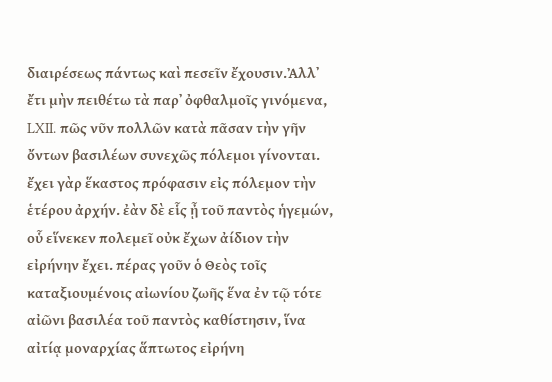διαιρέσεως πάντως καὶ πεσεῖν ἔχουσιν.Ἀλλ᾽ ἔτι μὴν πειθέτω τὰ παρ᾽ ὀφθαλμοῖς γινόμενα, LXII. πῶς νῦν πολλῶν κατὰ πᾶσαν τὴν γῆν ὄντων βασιλέων συνεχῶς πόλεμοι γίνονται. ἔχει γὰρ ἕκαστος πρόφασιν εἰς πόλεμον τὴν ἑτέρου ἀρχήν. ἐὰν δὲ εἷς ᾖ τοῦ παντὸς ἡγεμών, οὗ εἵνεκεν πολεμεῖ οὐκ ἔχων ἀίδιον τὴν εἰρήνην ἔχει. πέρας γοῦν ὁ Θεὸς τοῖς καταξιουμένοις αἰωνίου ζωῆς ἕνα ἐν τῷ τότε αἰῶνι βασιλέα τοῦ παντὸς καθίστησιν, ἵνα αἰτίᾳ μοναρχίας ἅπτωτος εἰρήνη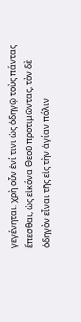γεγένηται. χρὴ οὖν ἑνί τινι ὡς ὁδηγῷ τοὺς πάντας ἕπεσθαι, ὡς εἰκόνα Θεοῦ προτιμῶντας, τὸν δὲ ὁδηγὸν εἶναι τῆς εἰς τὴν ἁγίαν πόλιν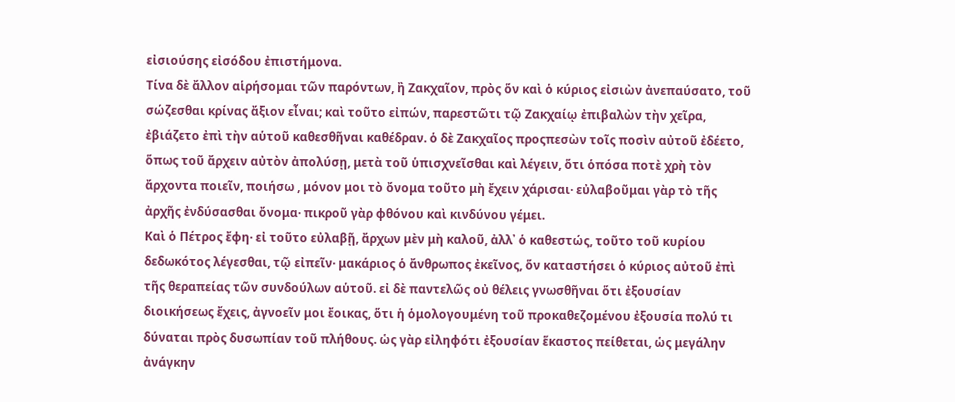εἰσιούσης εἰσόδου ἐπιστήμονα.
Τίνα δὲ ἄλλον αἱρήσομαι τῶν παρόντων, ἢ Ζακχαῖον, πρὸς ὅν καὶ ὁ κύριος εἰσιὼν ἀνεπαύσατο, τοῦ σώζεσθαι κρίνας ἄξιον εἶναι; καὶ τοῦτο εἰπών, παρεστῶτι τῷ Ζακχαίῳ ἐπιβαλὼν τὴν χεῖρα, ἐβιάζετο ἐπὶ τὴν αὑτοῦ καθεσθῆναι καθέδραν. ὁ δὲ Ζακχαῖος προςπεσὼν τοῖς ποσὶν αὐτοῦ ἐδέετο, ὅπως τοῦ ἄρχειν αὐτὸν ἀπολύσῃ, μετὰ τοῦ ὑπισχνεῖσθαι καὶ λέγειν, ὅτι ὁπόσα ποτὲ χρὴ τὸν ἄρχοντα ποιεῖν, ποιήσω , μόνον μοι τὸ ὄνομα τοῦτο μὴ ἔχειν χάρισαι· εὐλαβοῦμαι γὰρ τὸ τῆς ἀρχῆς ἐνδύσασθαι ὄνομα· πικροῦ γὰρ φθόνου καὶ κινδύνου γέμει.
Καὶ ὁ Πέτρος ἔφη· εἰ τοῦτο εὐλαβῇ, ἄρχων μὲν μὴ καλοῦ, ἀλλ᾽ ὁ καθεστώς, τοῦτο τοῦ κυρίου δεδωκότος λέγεσθαι, τῷ εἰπεῖν· μακάριος ὁ ἄνθρωπος ἐκεῖνος, ὅν καταστήσει ὁ κύριος αὐτοῦ ἐπὶ τῆς θεραπείας τῶν συνδούλων αὑτοῦ. εἰ δὲ παντελῶς οὐ θέλεις γνωσθῆναι ὅτι ἐξουσίαν διοικήσεως ἔχεις, ἀγνοεῖν μοι ἔοικας, ὅτι ἡ ὁμολογουμένη τοῦ προκαθεζομένου ἐξουσία πολύ τι δύναται πρὸς δυσωπίαν τοῦ πλήθους. ὡς γὰρ εἰληφότι ἐξουσίαν ἕκαστος πείθεται, ὡς μεγάλην ἀνάγκην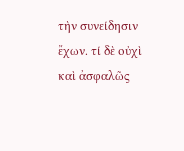τὴν συνείδησιν ἔχων. τί δὲ οὐχὶ καὶ ἀσφαλῶς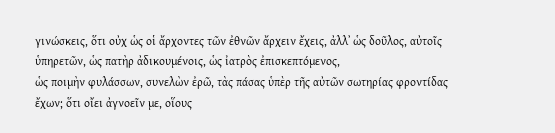γινώσκεις, ὅτι οὐχ ὡς οἱ ἄρχοντες τῶν ἐθνῶν ἄρχειν ἔχεις, ἀλλ᾽ ὡς δοῦλος, αὐτοῖς ὑπηρετῶν, ὡς πατὴρ ἀδικουμένοις, ὡς ἰατρὸς ἐπισκεπτόμενος,
ὡς ποιμὴν φυλάσσων, συνελὼν ἐρῶ, τὰς πάσας ὑπὲρ τῆς αὐτῶν σωτηρίας φροντίδας ἔχων; ὅτι οἴει ἀγνοεῖν με, οἵους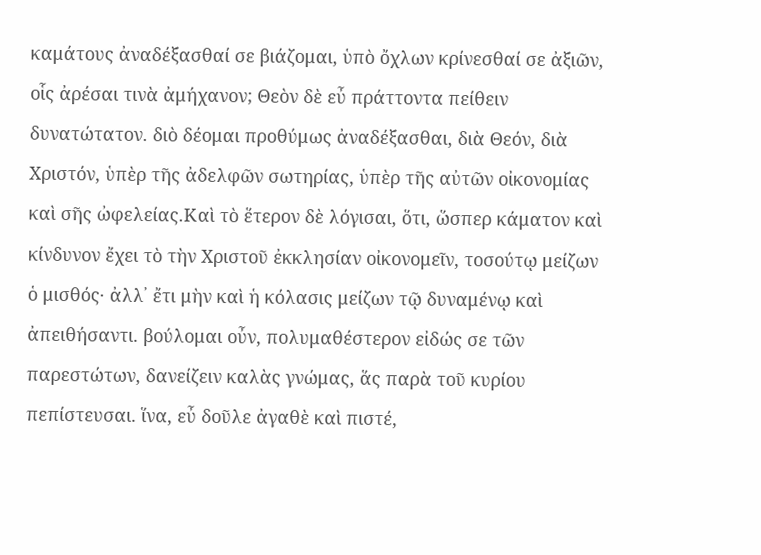καμάτους ἀναδέξασθαί σε βιάζομαι, ὑπὸ ὄχλων κρίνεσθαί σε ἀξιῶν, οἷς ἀρέσαι τινὰ ἀμήχανον; Θεὸν δὲ εὖ πράττοντα πείθειν δυνατώτατον. διὸ δέομαι προθύμως ἀναδέξασθαι, διὰ Θεόν, διὰ Χριστόν, ὑπὲρ τῆς ἀδελφῶν σωτηρίας, ὑπὲρ τῆς αὐτῶν οἰκονομίας καὶ σῆς ὠφελείας.Καὶ τὸ ἕτερον δὲ λόγισαι, ὅτι, ὥσπερ κάματον καὶ κίνδυνον ἔχει τὸ τὴν Χριστοῦ ἐκκλησίαν οἰκονομεῖν, τοσούτῳ μείζων ὁ μισθός· ἀλλ᾽ ἔτι μὴν καὶ ἡ κόλασις μείζων τῷ δυναμένῳ καὶ ἀπειθήσαντι. βούλομαι οὖν, πολυμαθέστερον εἰδώς σε τῶν παρεστώτων, δανείζειν καλὰς γνώμας, ἅς παρὰ τοῦ κυρίου πεπίστευσαι. ἵνα, εὖ δοῦλε ἀγαθὲ καὶ πιστέ,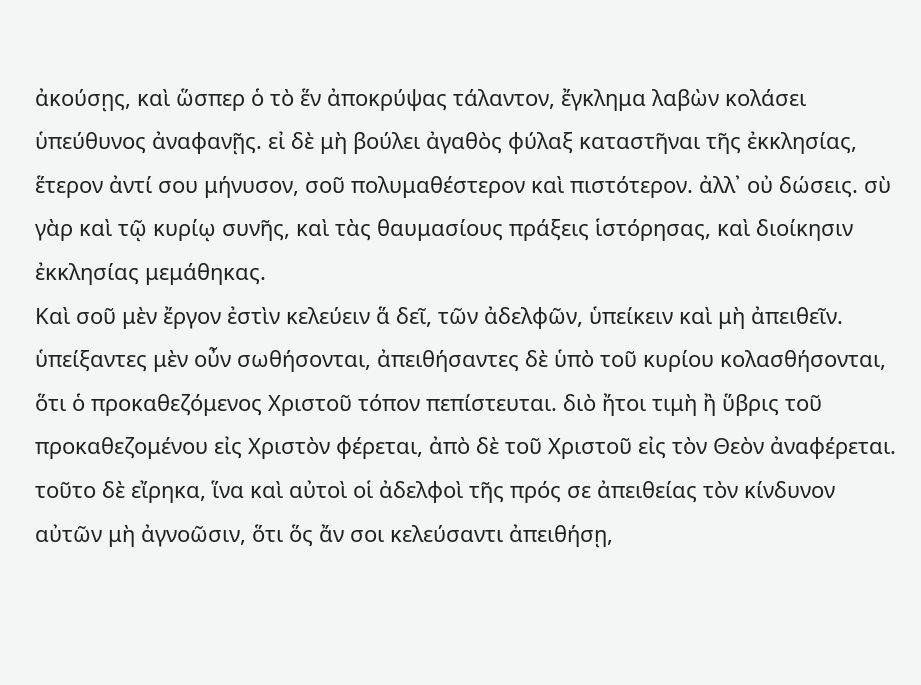ἀκούσῃς, καὶ ὥσπερ ὁ τὸ ἕν ἀποκρύψας τάλαντον, ἔγκλημα λαβὼν κολάσει ὑπεύθυνος ἀναφανῇς. εἰ δὲ μὴ βούλει ἀγαθὸς φύλαξ καταστῆναι τῆς ἐκκλησίας, ἕτερον ἀντί σου μήνυσον, σοῦ πολυμαθέστερον καὶ πιστότερον. ἀλλ᾽ οὐ δώσεις. σὺ γὰρ καὶ τῷ κυρίῳ συνῆς, καὶ τὰς θαυμασίους πράξεις ἱστόρησας, καὶ διοίκησιν ἐκκλησίας μεμάθηκας.
Καὶ σοῦ μὲν ἔργον ἐστὶν κελεύειν ἅ δεῖ, τῶν ἀδελφῶν, ὑπείκειν καὶ μὴ ἀπειθεῖν. ὑπείξαντες μὲν οὖν σωθήσονται, ἀπειθήσαντες δὲ ὑπὸ τοῦ κυρίου κολασθήσονται, ὅτι ὁ προκαθεζόμενος Χριστοῦ τόπον πεπίστευται. διὸ ἤτοι τιμὴ ἢ ὕβρις τοῦ προκαθεζομένου εἰς Χριστὸν φέρεται, ἀπὸ δὲ τοῦ Χριστοῦ εἰς τὸν Θεὸν ἀναφέρεται. τοῦτο δὲ εἴρηκα, ἵνα καὶ αὐτοὶ οἱ ἀδελφοὶ τῆς πρός σε ἀπειθείας τὸν κίνδυνον αὐτῶν μὴ ἀγνοῶσιν, ὅτι ὅς ἄν σοι κελεύσαντι ἀπειθήσῃ,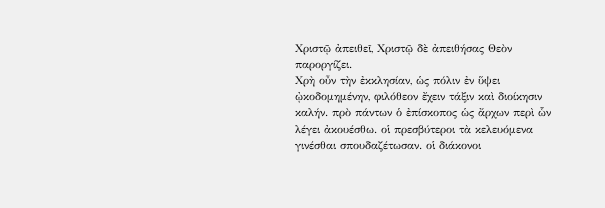Χριστῷ ἀπειθεῖ, Χριστῷ δὲ ἀπειθήσας Θεὸν παροργίζει.
Χρὴ οὖν τὴν ἐκκλησίαν, ὡς πόλιν ἐν ὕψει ᾠκοδομημένην, φιλόθεον ἔχειν τάξιν καὶ διοίκησιν καλήν. πρὸ πάντων ὁ ἐπίσκοπος ὡς ἄρχων περὶ ὧν λέγει ἀκουέσθω. οἱ πρεσβύτεροι τὰ κελευόμενα γινέσθαι σπουδαζέτωσαν. οἱ διάκονοι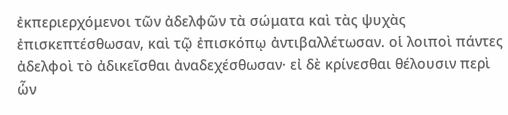ἐκπεριερχόμενοι τῶν ἀδελφῶν τὰ σώματα καὶ τὰς ψυχὰς ἐπισκεπτέσθωσαν, καὶ τῷ ἐπισκόπῳ ἀντιβαλλέτωσαν. οἱ λοιποὶ πάντες ἀδελφοὶ τὸ ἀδικεῖσθαι ἀναδεχέσθωσαν· εἰ δὲ κρίνεσθαι θέλουσιν περὶ ὧν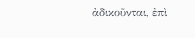ἀδικοῦνται, ἐπὶ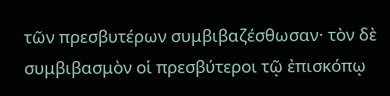τῶν πρεσβυτέρων συμβιβαζέσθωσαν· τὸν δὲ συμβιβασμὸν οἱ πρεσβύτεροι τῷ ἐπισκόπῳ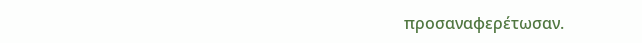προσαναφερέτωσαν.